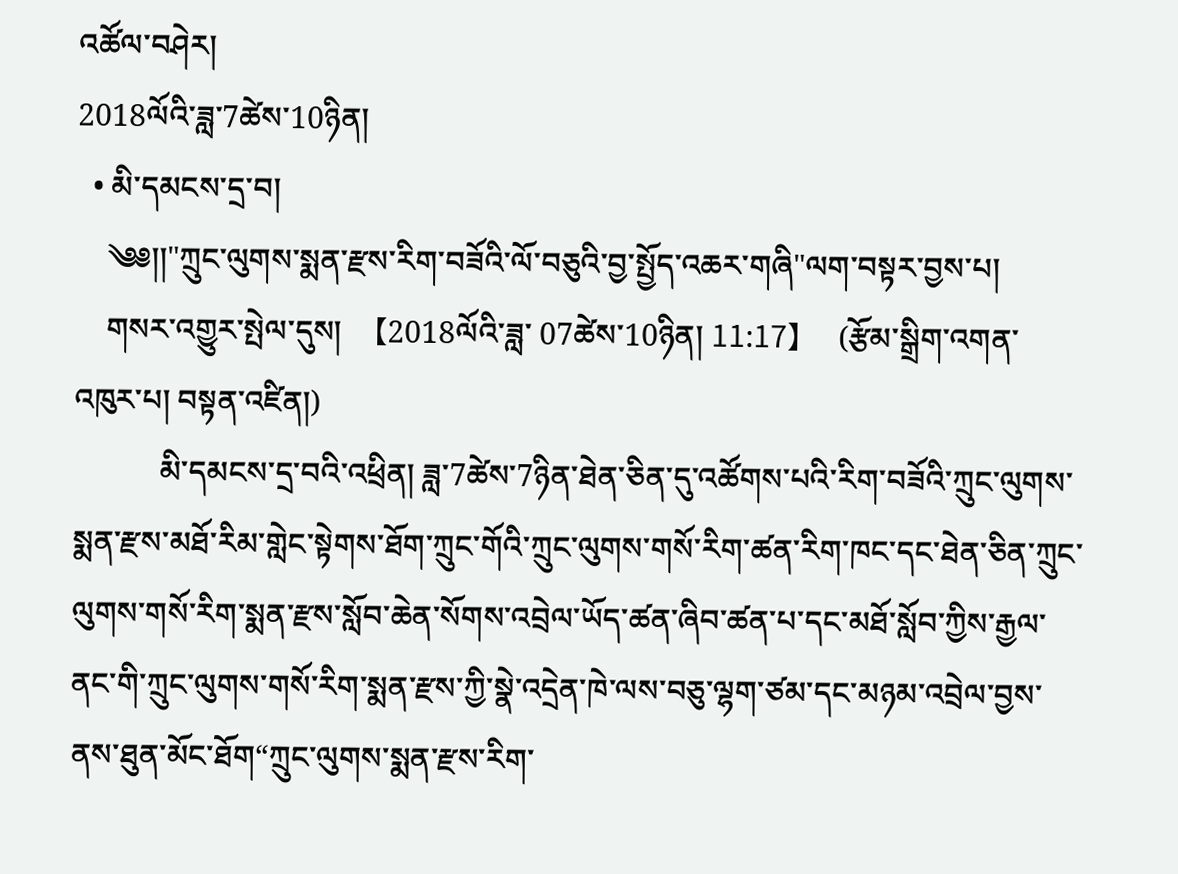འཚོལ་བཤེར།
2018ལོའི་ཟླ་7ཚེས་10ཉིན།
  • མི་དམངས་དྲ་བ།
    ༄༅།།"ཀྲུང་ལུགས་སྨན་རྫས་རིག་བཟོའི་ལོ་བཅུའི་བྱ་སྤྱོད་འཆར་གཞི"ལག་བསྟར་བྱས་པ།
    གསར་འགྱུར་སྤེལ་དུས།  【2018ལོའི་ཟླ་ 07ཚེས་10ཉིན། 11:17】   (རྩོམ་སྒྲིག་འགན་འཁུར་པ། བསྟན་འཛིན།)
           མི་དམངས་དྲ་བའི་འཕྲིན། ཟླ་7ཚེས་7ཉིན་ཐེན་ཅིན་དུ་འཚོགས་པའི་རིག་བཟོའི་ཀྲུང་ལུགས་སྨན་རྫས་མཐོ་རིམ་གླེང་སྟེགས་ཐོག་ཀྲུང་གོའི་ཀྲུང་ལུགས་གསོ་རིག་ཚན་རིག་ཁང་དང་ཐེན་ཅིན་ཀྲུང་ལུགས་གསོ་རིག་སྨན་རྫས་སློབ་ཆེན་སོགས་འབྲེལ་ཡོད་ཚན་ཞིབ་ཚན་པ་དང་མཐོ་སློབ་ཀྱིས་རྒྱལ་ནང་གི་ཀྲུང་ལུགས་གསོ་རིག་སྨན་རྫས་ཀྱི་སྣེ་འདྲེན་ཁེ་ལས་བཅུ་ལྷག་ཙམ་དང་མཉམ་འབྲེལ་བྱས་ནས་ཐུན་མོང་ཐོག“ཀྲུང་ལུགས་སྨན་རྫས་རིག་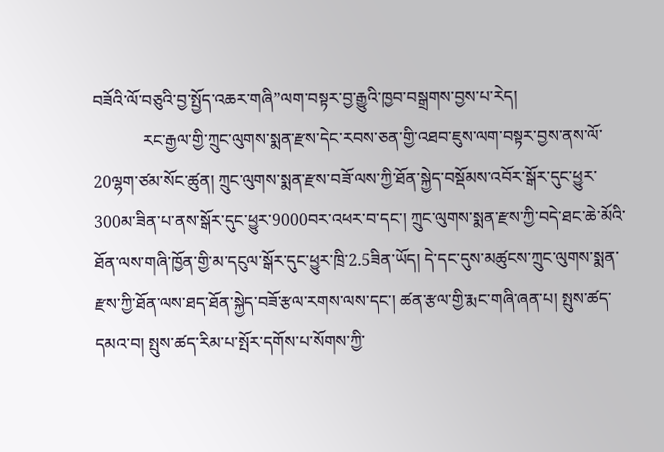བཟོའི་ལོ་བཅུའི་བྱ་སྤྱོད་འཆར་གཞི”ལག་བསྟར་བྱ་རྒྱུའི་ཁྱབ་བསྒྲགས་བྱས་པ་རེད།
            རང་རྒྱལ་གྱི་ཀྲུང་ལུགས་སྨན་རྫས་དེང་རབས་ཅན་གྱི་འཐབ་ཇུས་ལག་བསྟར་བྱས་ནས་ལོ་20ལྷག་ཙམ་སོང་ཚུན། ཀྲུང་ལུགས་སྨན་རྫས་བཟོ་ལས་ཀྱི་ཐོན་སྐྱེད་བསྡོམས་འབོར་སྒོར་དུང་ཕྱུར་300མ་ཟིན་པ་ནས་སྒོར་དུང་ཕྱུར་9000བར་འཕར་བ་དང་། ཀྲུང་ལུགས་སྨན་རྫས་ཀྱི་བདེ་ཐང་ཆེ་མོའི་ཐོན་ལས་གཞི་ཁྱོན་གྱི་མ་དངུལ་སྒོར་དུང་ཕྱུར་ཁྲི་2.5ཟིན་ཡོད། དེ་དང་དུས་མཚུངས་ཀྲུང་ལུགས་སྨན་རྫས་ཀྱི་ཐོན་ལས་ཐད་ཐོན་སྐྱེད་བཟོ་རྩལ་རགས་ལས་དང་། ཚན་རྩལ་གྱི་རྨང་གཞི་ཞན་པ། སྤུས་ཚད་དམའ་བ། སྤུས་ཚད་རིམ་པ་སྤོར་དགོས་པ་སོགས་ཀྱི་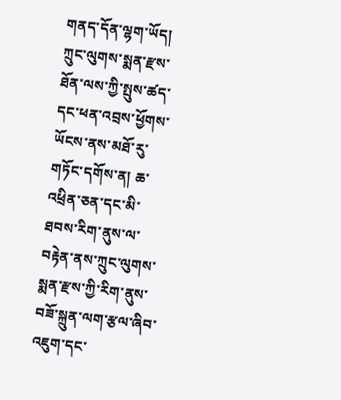གནད་དོན་ལྷག་ཡོད། ཀྲུང་ལུགས་སྨན་རྫས་ཐོན་ལས་ཀྱི་སྤུས་ཚད་དང་ཕན་འབྲས་ཕྱོགས་ཡོངས་ནས་མཐོ་རུ་གཏོང་དགོས་ན། ཆ་འཕྲིན་ཅན་དང་མི་ཐབས་རིག་ནུས་ལ་བརྟེན་ནས་ཀྲུང་ལུགས་སྨན་རྫས་ཀྱི་རིག་ནུས་བཟོ་སྐྲུན་ལག་རྩལ་ཞིབ་འཇུག་དང་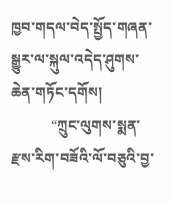ཁྱབ་གདལ་བེད་སྤྱོད་གཞན་སྒྱུར་ལ་སྐུལ་འདེད་ཤུགས་ཆེན་གཏོང་དགོས།
           “ཀྲུང་ལུགས་སྨན་རྫས་རིག་བཟོའི་ལོ་བཅུའི་བྱ་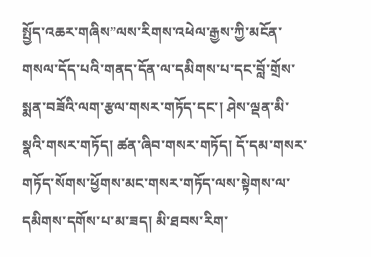སྤྱོད་འཆར་གཞིས”ལས་རིགས་འཕེལ་རྒྱས་ཀྱི་མངོན་གསལ་དོད་པའི་གནད་དོན་ལ་དམིགས་པ་དང་བློ་གྲོས་སྨན་བཟོའི་ལག་རྩལ་གསར་གཏོད་དང་། ཤེས་ལྡན་མི་སྣའི་གསར་གཏོད། ཚན་ཞིབ་གསར་གཏོད། དོ་དམ་གསར་གཏོད་སོགས་ཕྱོགས་མང་གསར་གཏོད་ལས་སྟེགས་ལ་དམིགས་དགོས་པ་མ་ཟད། མི་ཐབས་རིག་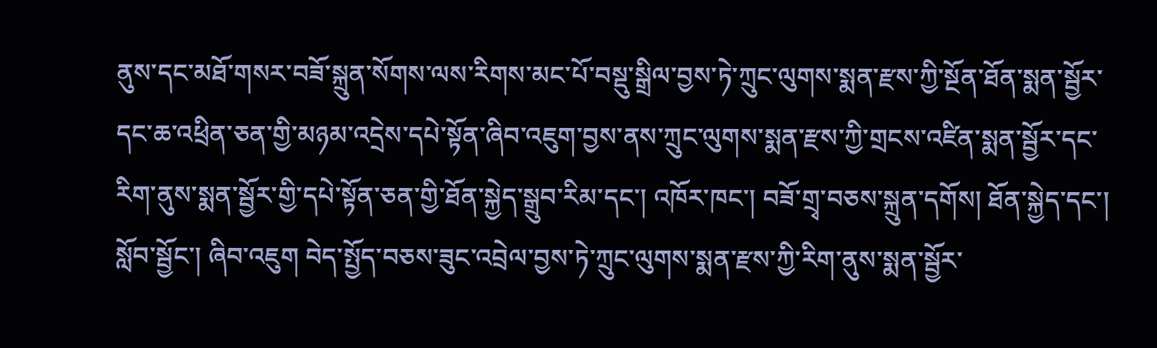ནུས་དང་མཐོ་གསར་བཟོ་སྐྲུན་སོགས་ལས་རིགས་མང་པོ་བསྡུ་སྒྲིལ་བྱས་ཏེ་ཀྲུང་ལུགས་སྨན་རྫས་ཀྱི་སྔོན་ཐོན་སྨན་སྦྱོར་དང་ཆ་འཕྲིན་ཅན་གྱི་མཉམ་འདྲེས་དཔེ་སྟོན་ཞིབ་འཇུག་བྱས་ནས་ཀྲུང་ལུགས་སྨན་རྫས་ཀྱི་གྲངས་འཛིན་སྨན་སྦྱོར་དང་རིག་ནུས་སྨན་སྦྱོར་གྱི་དཔེ་སྟོན་ཅན་གྱི་ཐོན་སྐྱེད་སྒྲུབ་རིམ་དང་། འཁོར་ཁང་། བཟོ་གྲྭ་བཅས་སྐྲུན་དགོས། ཐོན་སྐྱེད་དང་། སློབ་སྦྱོང་། ཞིབ་འཇུག བེད་སྤྱོད་བཅས་ཟུང་འབྲེལ་བྱས་ཏེ་ཀྲུང་ལུགས་སྨན་རྫས་ཀྱི་རིག་ནུས་སྨན་སྦྱོར་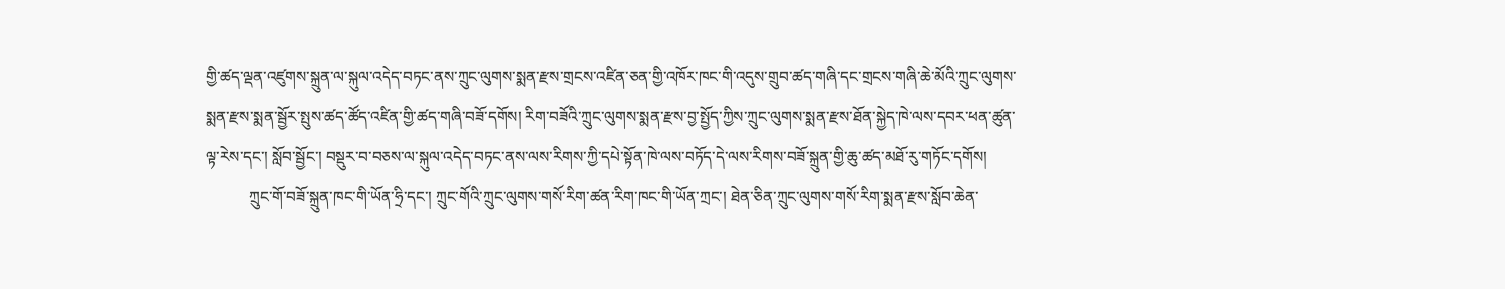གྱི་ཚད་ལྡན་འཛུགས་སྐྲུན་ལ་སྐུལ་འདེད་བཏང་ནས་ཀྲུང་ལུགས་སྨན་རྫས་གྲངས་འཛིན་ཅན་གྱི་འཁོར་ཁང་གི་འདུས་གྲུབ་ཚད་གཞི་དང་གྲངས་གཞི་ཆེ་མོའི་ཀྲུང་ལུགས་སྨན་རྫས་སྨན་སྦྱོར་སྤུས་ཚད་ཚོད་འཛིན་གྱི་ཚད་གཞི་བཟོ་དགོས། རིག་བཟོའི་ཀྲུང་ལུགས་སྨན་རྫས་བྱ་སྤྱོད་ཀྱིས་ཀྲུང་ལུགས་སྨན་རྫས་ཐོན་སྐྱེད་ཁེ་ལས་དབར་ཕན་ཚུན་ལྟ་རེས་དང་། སློབ་སྦྱོང་། བསྡུར་བ་བཅས་ལ་སྐུལ་འདེད་བཏང་ནས་ལས་རིགས་ཀྱི་དཔེ་སྟོན་ཁེ་ལས་བཏོད་དེ་ལས་རིགས་བཟོ་སྐྲུན་གྱི་ཆུ་ཚད་མཐོ་རུ་གཏོང་དགོས།
           ཀྲུང་གོ་བཟོ་སྐྲུན་ཁང་གི་ཡོན་ཧྲི་དང་། ཀྲུང་གོའི་ཀྲུང་ལུགས་གསོ་རིག་ཚན་རིག་ཁང་གི་ཡོན་ཀྲང་། ཐེན་ཅིན་ཀྲུང་ལུགས་གསོ་རིག་སྨན་རྫས་སློབ་ཆེན་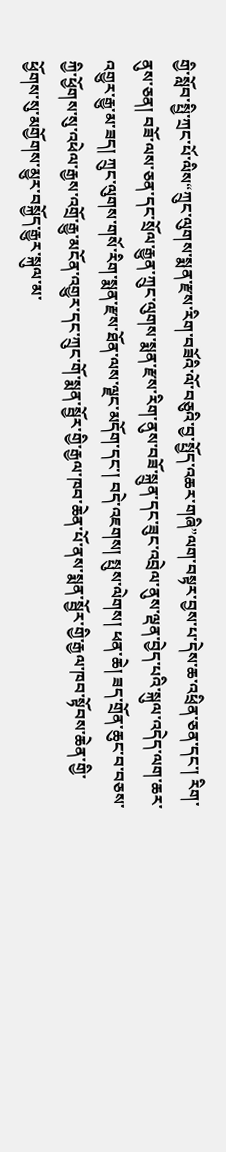གྱི་སློབ་སྤྱི་ཀྲང་པོ་ལིས“ཀྲུང་ལུགས་སྨན་རྫས་རིག་བཟོའི་ལོ་བཅུའི་བྱ་སྤྱོད་འཆར་གཞི”ལག་བསྟར་བྱས་པ་དེས་ཆ་འཕྲིན་ཅན་དང་། རིག་ནུས་ཅན། བཟོ་ལས་ཅན་དང་སྲོལ་རྒྱུན་ཀྲུང་ལུགས་སྨན་རྫས་རིག་ནུས་བཟོ་སྐྲུན་དང་ཟུང་འབྲེལ་ནུས་ལྡན་བྱེད་པའི་སྐུལ་འདེད་ལག་ཆར་འགྱུར་རྒྱུ་མ་ཟད། ཀྲུང་ལུགས་གསོ་རིག་སྨན་རྫས་ཐོན་ལས་ལྗང་མདོག་དང་། བདེ་འཇགས། སྤུས་ལེགས། ཕན་ཆེ། ཟད་གྲོན་ཆུང་བ་བཅས་ཀྱི་ཕྱོགས་སུ་འཕེལ་རྒྱས་འགྲོ་རྒྱུ་མངོན་འགྱུར་དང་ཀྲུང་གོ་སྨན་སྦྱོར་གྱི་རྒྱལ་ཁབ་ཆེན་པོ་ནས་སྨན་སྦྱོར་གྱི་རྒྱལ་ཁབ་སྟོབས་ཆེན་གྱི་ཕྱོགས་སུ་མགྱོགས་མྱུར་བསྐྱོད་རྒྱུར་སྐུལ་མ་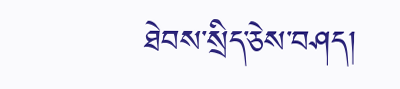ཐེབས་སྲིད་ཅེས་བཤད།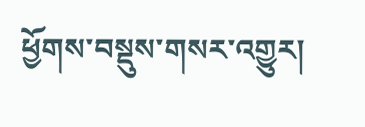ཕྱོགས་བསྡུས་གསར་འགྱུར།